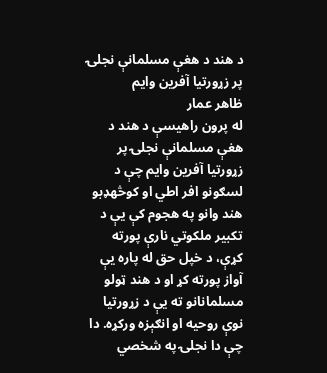د هند د هغې مسلمانې نجلۍ پر زړورتيا آفرين وايم
ظاهر عمار
له پرون راهيسې د هند د هغې مسلمانې نجلۍ پر زړورتيا آفرين وايم چې د لسګونو افر اطي او کوڅهډبو هند وانو په هجوم کې يې د تکبير ملکوتي نارې پورته کړې، د خپل حق له پاره یې آواز پورته کړ او د هند ټولو مسلمانانو ته يې د زړورتيا نوې روحيه او انګېزه ورکړه. دا چې دا نجلۍ په شخصي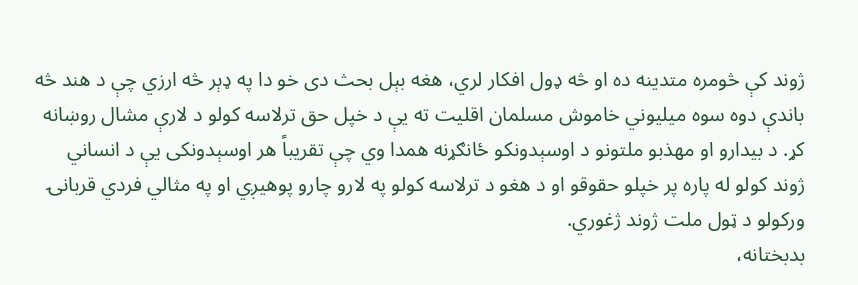ژوند کې څومره متدينه ده او څه ډول افکار لري، هغه بېل بحث دی خو دا په ډېر څه ارزي چې د هند څه باندې دوه سوه ميليوني خاموش مسلمان اقليت ته يې د خپل حق ترلاسه کولو د لارې مشال روښانه کړ. د بيدارو او مهذبو ملتونو د اوسېدونکو ځانګړنه همدا وي چې تقريباً هر اوسېدونکی یې د انساني ژوند کولو له پاره پر خپلو حقوقو او د هغو د ترلاسه کولو په لارو چارو پوهيږي او په مثالي فردي قربانۍ ورکولو د ټول ملت ژوند ژغوري.
بدبختانه،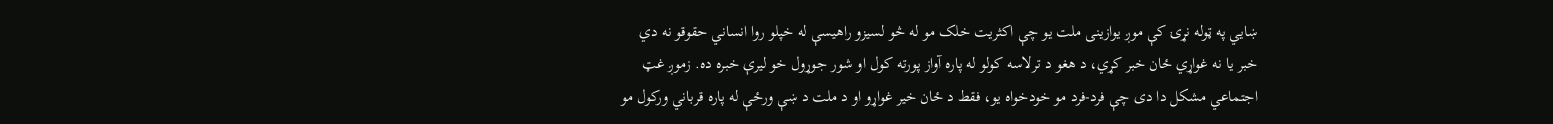ښايي په ټوله نړۍ کې موږ يوازينی ملت يو چې اکثريت خلک مو له څو لسيزو راهيسې له خپلو روا انساني حقوقو نه دي خبر يا نه غواړي ځان خبر کړي، د هغو د ترلاسه کولو له پاره آواز پورته کول او شور جوړول خو ليرې خبره ده. زموږ غټ اجتماعي مشکل دا دی چې فرد-فرد مو خودخواه يو، فقط د ځان خير غواړو او د ملت د ښې ورځې له پاره قرباني ورکول مو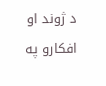د ژوند او افکارو په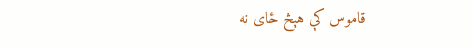قاموس کې هېڅ ځای نه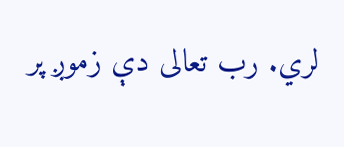لري. رب تعالی دې زموږ پر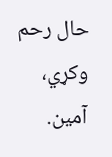حال رحم وکړي، آمين.